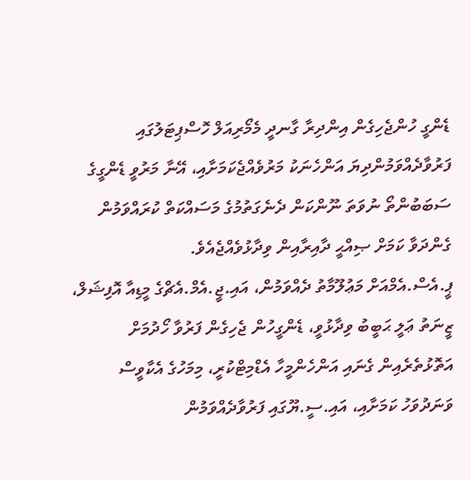ޑެންގީ ހުންޖެހިގެން އިންދިރާ ގާނދީ މެމޯރިއަލް ހޮސްޕިޓަލުގައި ފަރުވާދެއްވަމުންދިޔަ އަންހެނަކު މަރުވެއްޖެކަމަށާއި، އޭނާ މަރުވީ ޑެންގީގެ ސަބަބުންތޯ ނުވަތަ ނޫންކަން ދެނެގަތުމުގެ މަސައްކަތް ކުރައްވަމުން ގެންދަވާ ކަމަށް ޞިއްޙީ ދާއިރާއިން ވިދާޅުވެއްޖެއެވެ.
ޕީ.އެސް.އެމްއަށް މަޢުލޫމާތު ދެއްވަމުން، އައި.ޖީ.އެމް.އެޗްގެ މީޑިއާ އޮފިޝަލް، ޒީނަތު ޢަލީ ޙަބީބު ވިދާޅުވީ، ޑެންގީހުން ޖެހިގެން ފަރުވާ ހޯދުމަށް އަތޮޅުތެރެއިން ގެނައި އަންހެންމީހާ އެޑްމިޓްކުރީ، މިމަހުގެ އެކާވީސް ވަނަދުވަހު ކަމަށާއި، އައި.ސީ.ޔޫގައި ފަރުވާދެއްވަމުން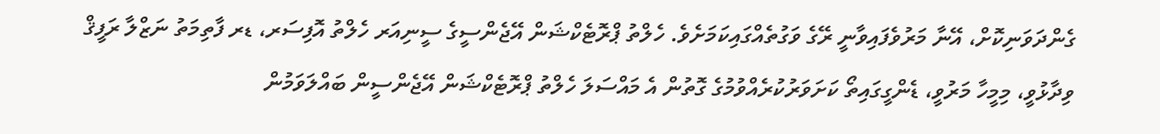ގެންދަވަނިކޮށް، އޭނާ މަރުވެފައިވާނީ ރޭގެ ވަގުތެއްގައިކަމަށެވެ. ހެލްތު ޕްރޮޓެކްޝަން އޭޖެންސީގެ ސީނިއަރ ހެލްތު އޮފިސަރ، ޑރ ފާތިމަތު ނަޒްލާ ރަފީޤް ވިދާޅުވީ، މިމީހާ މަރުވީ، ޑެންގީގައިތޯ ކަށަވަރުކުރެއްވުމުގެ ގޮތުން އެ މައްސަލަ ހެލްތު ޕްރޮޓެކްޝަން އޭޖެންސީން ބައްލަވަމުން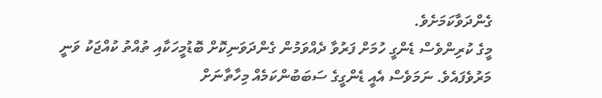ގެންދަވާކަމަށެވެ.
މީގެ ކުރިންވެސް ޑެންގީ ހުމަށް ފަރުވާ ދެއްވަމުން ގެންދަވަނިކޮށް ބޮޑުމީހަކާއި ތުއްތު ކުއްޖަކު ވަނީ މަރުވެފައެވެ. ނަމަވެސް އެއީ ޑެންގީގެ ސަބަބުންކަމެއް މިހާތާނަށް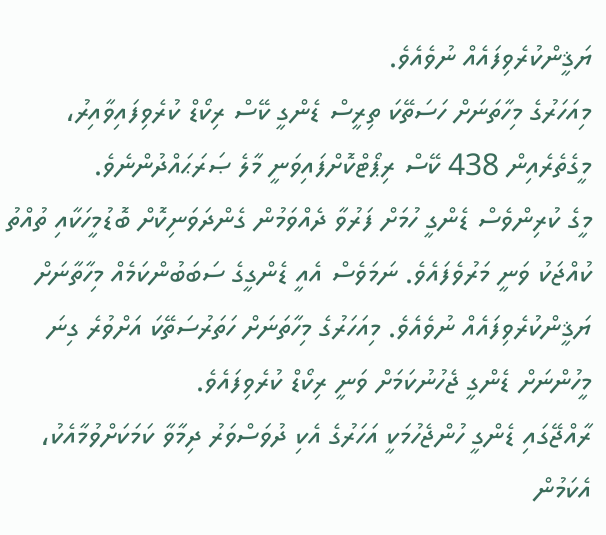ޔަޤީންކުރެވިފައެއް ނުވެއެވެ.
މިއަހަރުގެ މިހާތަނަށް ހަސަތޭކަ ތިރީސް ޑެންގީ ކޭސް ރިކޯޑް ކުރެވިފައިވާއިރު، މީގެތެރެއިން 438 ކޭސް ރިޕޯޓްކޮށްފައިވަނީ މާލެ ޞަރަޙައްދުންނެވެ.
މީގެ ކުރިންވެސް ޑެންގީ ހުމަށް ފަރުވާ ދެއްވަމުން ގެންދަވަނިކޮށް ބޮޑުމީހަކާއި ތުއްތު ކުއްޖަކު ވަނީ މަރުވެފައެވެ. ނަމަވެސް އެއީ ޑެންގީގެ ސަބަބުންކަމެއް މިހާތާނަށް ޔަޤީންކުރެވިފައެއް ނުވެއެވެ. މިއަހަރުގެ މިހާތަނަށް ހަތަރުސަތޭކަ އަށްވުރެ ގިނަ މީހުންނަށް ޑެންގީ ޖެހުނުކަމަށް ވަނީ ރިކޯޑް ކުރެވިފައެވެ.
ރާއްޖޭގައި ޑެންގީ ހުންޖެހުމަކީ އަހަރުގެ އެކި ދުވަސްވަރު ދިމާވާ ކަމަކަށްވުމާއެކު، އެކަމުން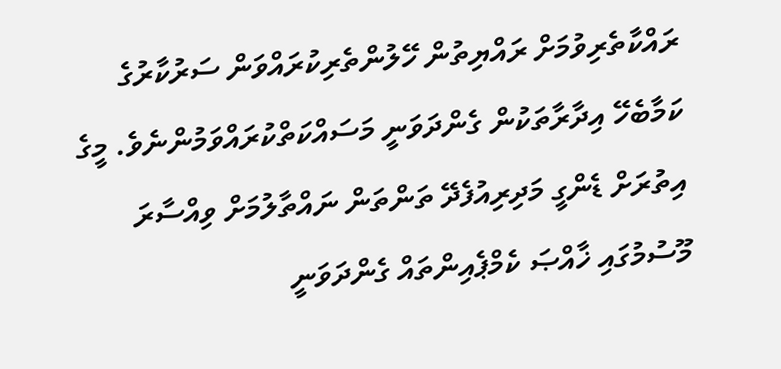ރައްކާތެރިވުމަށް ރައްޔިތުން ހޭލުންތެރިކުރައްވަން ސަރުކާރުގެ ކަމާބެހޭ އިދާރާތަކުން ގެންދަވަނީ މަސައްކަތްކުރައްވަމުންނެވެ. މީގެ އިތުރަށް ޑެންގީ މަދިރިއުފެދޭ ތަންތަން ނައްތާލުމަށް ވިއްސާރަ މޫސުމުގައި ޚާއްޞަ ކެމްޕެއިންތައް ގެންދަވަނީ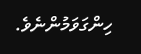ހިންގަވަމުންނެވެ.